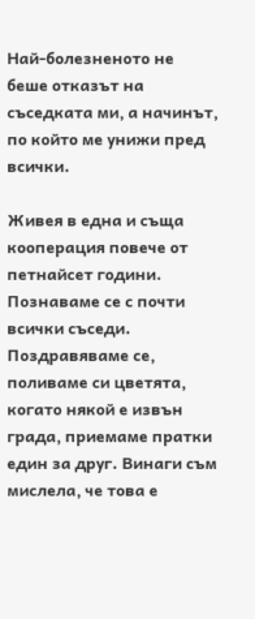Най-болезненото не беше отказът на съседката ми, а начинът, по който ме унижи пред всички.

Живея в една и съща кооперация повече от петнайсет години. Познаваме се с почти всички съседи. Поздравяваме се, поливаме си цветята, когато някой е извън града, приемаме пратки един за друг. Винаги съм мислела, че това е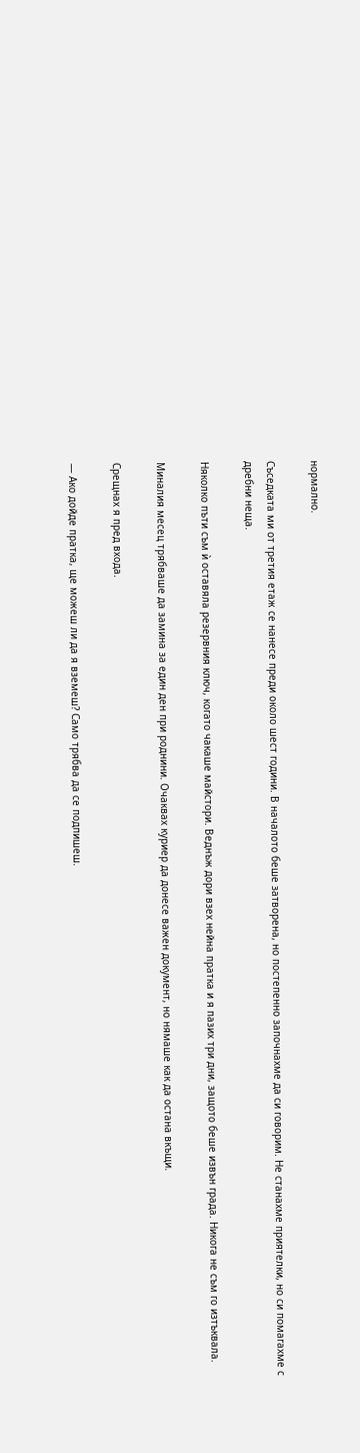нормално.

Съседката ми от третия етаж се нанесе преди около шест години. В началото беше затворена, но постепенно започнахме да си говорим. Не станахме приятелки, но си помагахме с дребни неща.

Няколко пъти съм ѝ оставяла резервния ключ, когато чакаше майстори. Веднъж дори взех нейна пратка и я пазих три дни, защото беше извън града. Никога не съм го изтъквала.

Миналия месец трябваше да замина за един ден при роднини. Очаквах куриер да донесе важен документ, но нямаше как да остана вкъщи.

Срещнах я пред входа.

— Ако дойде пратка, ще можеш ли да я вземеш? Само трябва да се подпишеш.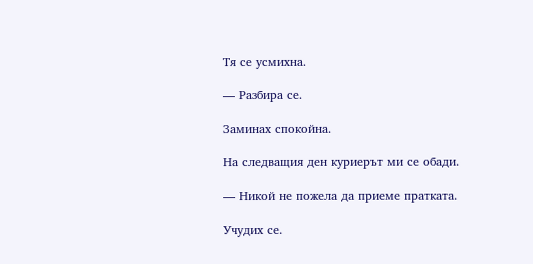Тя се усмихна.

— Разбира се.

Заминах спокойна.

На следващия ден куриерът ми се обади.

— Никой не пожела да приеме пратката.

Учудих се.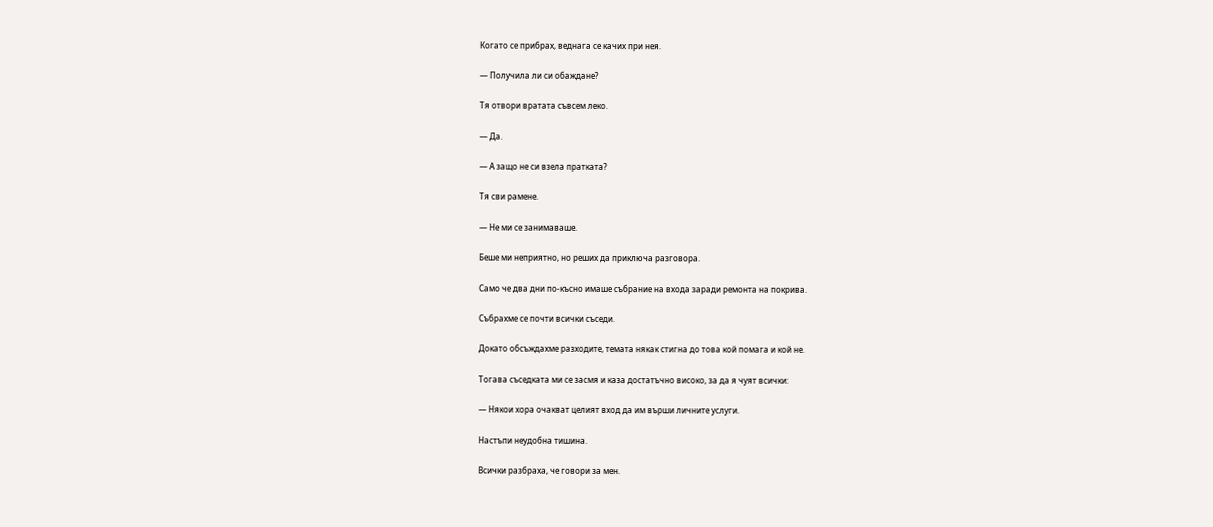Когато се прибрах, веднага се качих при нея.

— Получила ли си обаждане?

Тя отвори вратата съвсем леко.

— Да.

— А защо не си взела пратката?

Тя сви рамене.

— Не ми се занимаваше.

Беше ми неприятно, но реших да приключа разговора.

Само че два дни по-късно имаше събрание на входа заради ремонта на покрива.

Събрахме се почти всички съседи.

Докато обсъждахме разходите, темата някак стигна до това кой помага и кой не.

Тогава съседката ми се засмя и каза достатъчно високо, за да я чуят всички:

— Някои хора очакват целият вход да им върши личните услуги.

Настъпи неудобна тишина.

Всички разбраха, че говори за мен.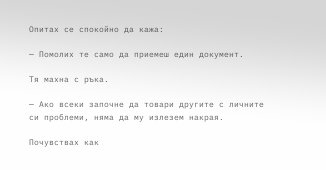Опитах се спокойно да кажа:

— Помолих те само да приемеш един документ.

Тя махна с ръка.

— Ако всеки започне да товари другите с личните си проблеми, няма да му излезем накрая.

Почувствах как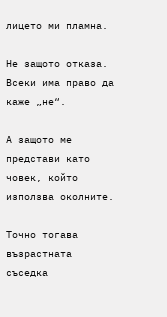лицето ми пламна.

Не защото отказа. Всеки има право да каже „не“.

А защото ме представи като човек, който използва околните.

Точно тогава възрастната съседка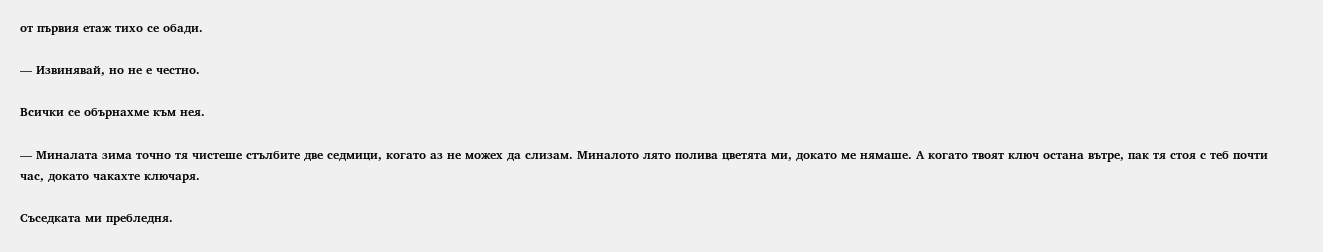от първия етаж тихо се обади.

— Извинявай, но не е честно.

Всички се обърнахме към нея.

— Миналата зима точно тя чистеше стълбите две седмици, когато аз не можех да слизам. Миналото лято полива цветята ми, докато ме нямаше. А когато твоят ключ остана вътре, пак тя стоя с теб почти час, докато чакахте ключаря.

Съседката ми пребледня.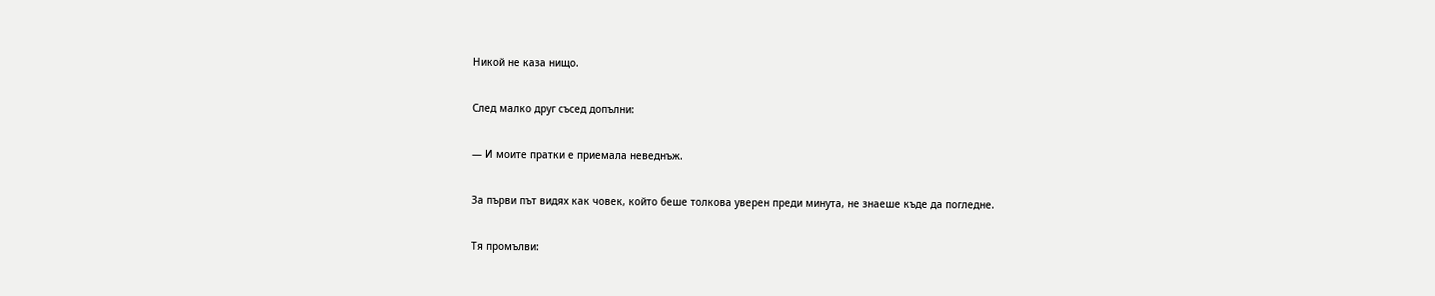Никой не каза нищо.

След малко друг съсед допълни:

— И моите пратки е приемала неведнъж.

За първи път видях как човек, който беше толкова уверен преди минута, не знаеше къде да погледне.

Тя промълви: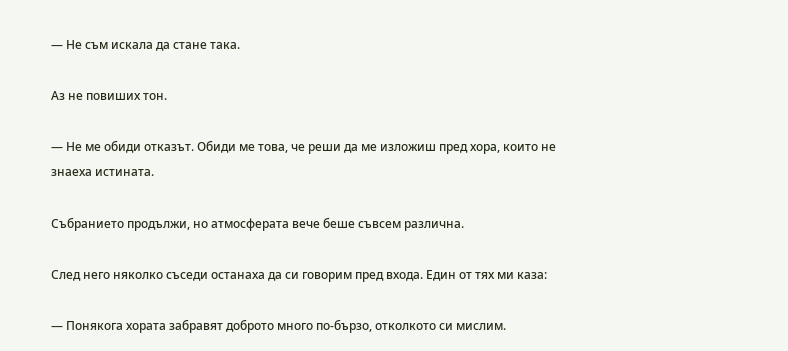— Не съм искала да стане така.

Аз не повиших тон.

— Не ме обиди отказът. Обиди ме това, че реши да ме изложиш пред хора, които не знаеха истината.

Събранието продължи, но атмосферата вече беше съвсем различна.

След него няколко съседи останаха да си говорим пред входа. Един от тях ми каза:

— Понякога хората забравят доброто много по-бързо, отколкото си мислим.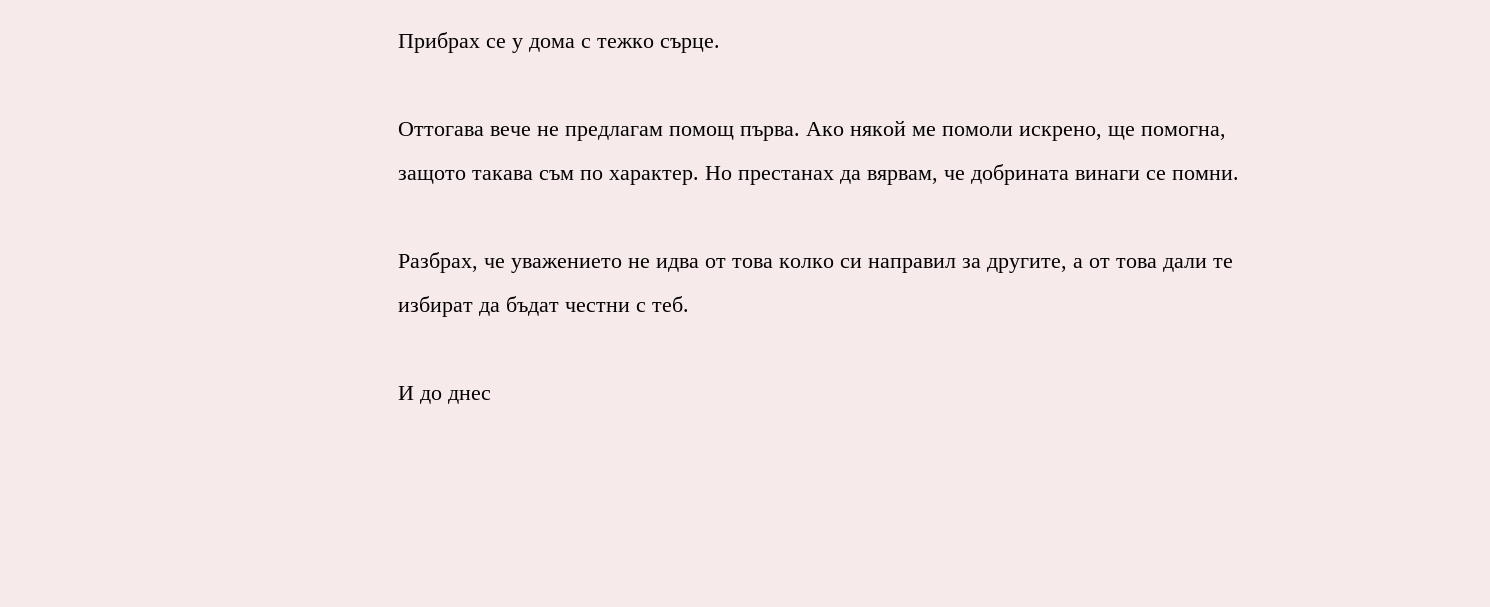Прибрах се у дома с тежко сърце.

Оттогава вече не предлагам помощ първа. Ако някой ме помоли искрено, ще помогна, защото такава съм по характер. Но престанах да вярвам, че добрината винаги се помни.

Разбрах, че уважението не идва от това колко си направил за другите, а от това дали те избират да бъдат честни с теб.

И до днес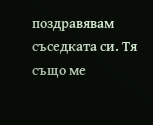поздравявам съседката си. Тя също ме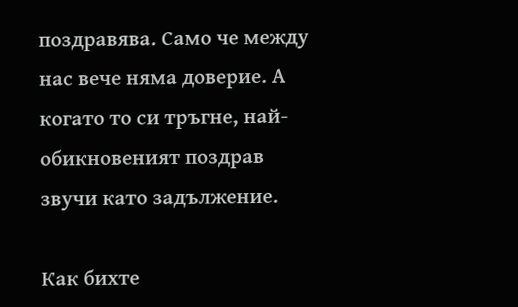поздравява. Само че между нас вече няма доверие. А когато то си тръгне, най-обикновеният поздрав звучи като задължение.

Как бихте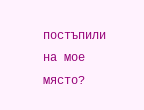постъпили на мое място?